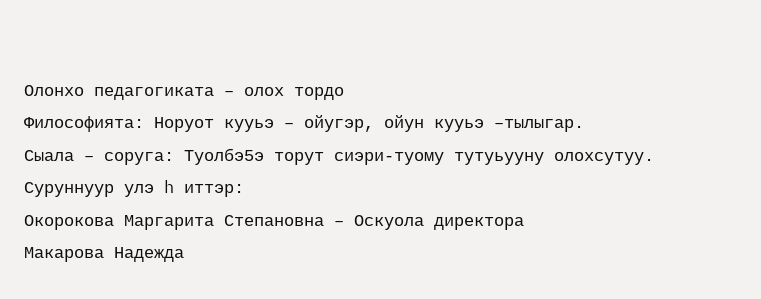Олонхо педагогиката – олох тордо
Философията: Норуот кууьэ – ойугэр, ойун кууьэ –тылыгар.
Сыала – соруга: Туолбэ5э торут сиэри-туому тутуьууну олохсутуу.
Суруннуур улэ h иттэр:
Окорокова Маргарита Степановна – Оскуола директора
Макарова Надежда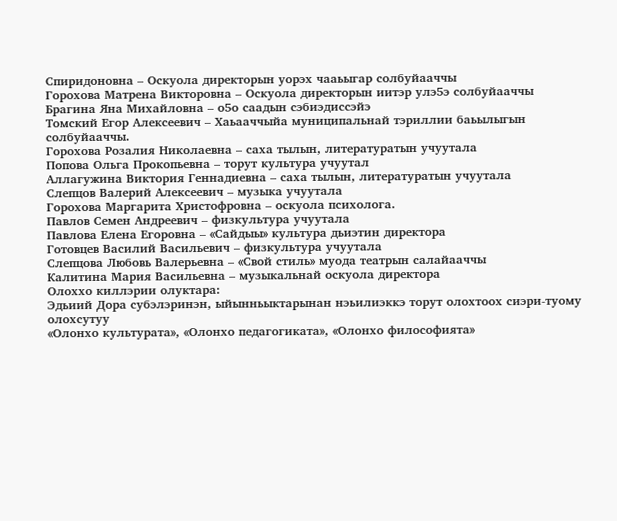Спиридоновна – Оскуола директорын уорэх чааьыгар солбуйааччы
Горохова Матрена Викторовна – Оскуола директорын иитэр улэ5э солбуйааччы
Брагина Яна Михайловна – о5о саадын сэбиэдиссэйэ
Томский Егор Алексеевич – Хаьааччыйа муниципальнай тэриллии баьылыгын солбуйааччы.
Горохова Розалия Николаевна – саха тылын, литературатын учуутала
Попова Ольга Прокопьевна – торут культура учуутал
Аллагужина Виктория Геннадиевна – саха тылын, литературатын учуутала
Слепцов Валерий Алексеевич – музыка учуутала
Горохова Маргарита Христофровна – оскуола психолога.
Павлов Семен Андреевич – физкультура учуутала
Павлова Елена Егоровна – «Сайдыы» культура дьиэтин директора
Готовцев Василий Васильевич – физкультура учуутала
Слепцова Любовь Валерьевна – «Свой стиль» муода театрын салайааччы
Калитина Мария Васильевна – музыкальнай оскуола директора
Олоххо киллэрии олуктара:
Эдьиий Дора субэлэринэн, ыйынньыктарынан нэьилиэккэ торут олохтоох сиэри-туому олохсутуу
«Олонхо культурата», «Олонхо педагогиката», «Олонхо философията»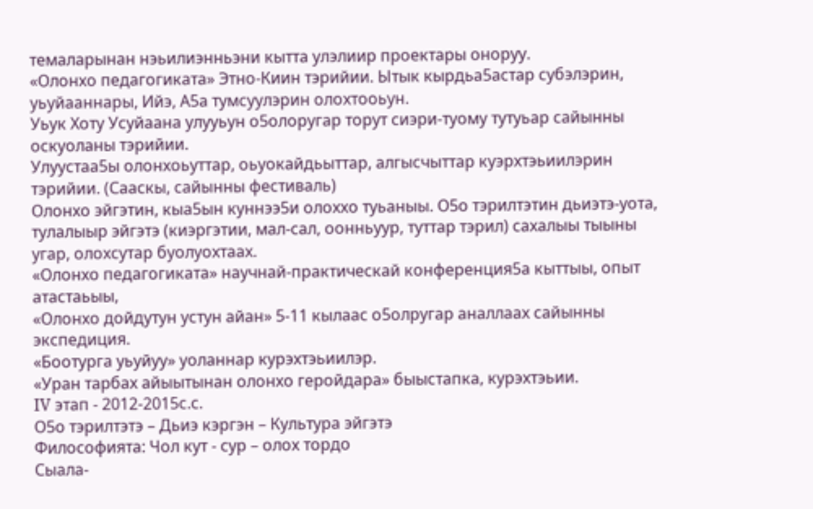темаларынан нэьилиэнньэни кытта улэлиир проектары оноруу.
«Олонхо педагогиката» Этно-Киин тэрийии. Ытык кырдьа5астар субэлэрин, уьуйааннары, Ийэ, А5а тумсуулэрин олохтооьун.
Уьук Хоту Усуйаана улууьун о5олоругар торут сиэри-туому тутуьар сайынны оскуоланы тэрийии.
Улуустаа5ы олонхоьуттар, оьуокайдьыттар, алгысчыттар куэрхтэьиилэрин тэрийии. (Сааскы, сайынны фестиваль)
Олонхо эйгэтин, кыа5ын куннээ5и олоххо туьаныы. О5о тэрилтэтин дьиэтэ-уота, тулалыыр эйгэтэ (киэргэтии, мал-сал, оонньуур, туттар тэрил) сахалыы тыыны угар, олохсутар буолуохтаах.
«Олонхо педагогиката» научнай-практическай конференция5а кыттыы, опыт атастаьыы,
«Олонхо дойдутун устун айан» 5-11 кылаас о5олругар аналлаах сайынны экспедиция.
«Боотурга уьуйуу» уоланнар курэхтэьиилэр.
«Уран тарбах айыытынан олонхо геройдара» быыстапка, курэхтэьии.
IV этап - 2012-2015с.с.
О5о тэрилтэтэ – Дьиэ кэргэн – Культура эйгэтэ
Философията: Чол кут - сур – олох тордо
Сыала-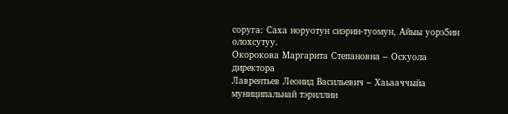соруга: Саха норуотун сиэрин-туомун, Айыы уорэ5ин олохсутуу.
Окорокова Маргарита Степановна – Оскуола директора
Лаврентьев Леонид Васильевич – Хаьааччыйа муниципальнай тэриллии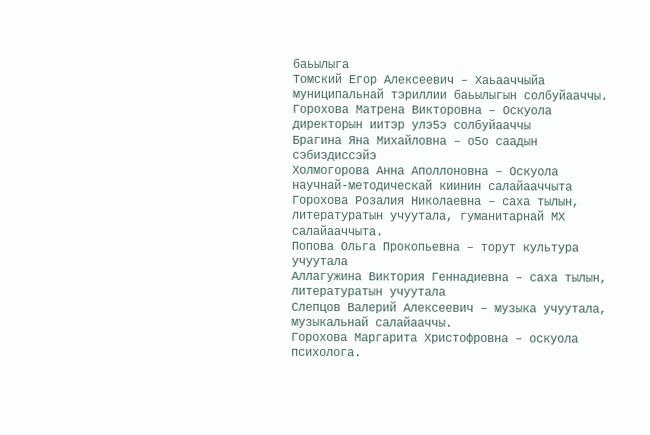баьылыга
Томский Егор Алексеевич – Хаьааччыйа муниципальнай тэриллии баьылыгын солбуйааччы.
Горохова Матрена Викторовна – Оскуола директорын иитэр улэ5э солбуйааччы
Брагина Яна Михайловна – о5о саадын сэбиэдиссэйэ
Холмогорова Анна Аполлоновна – Оскуола научнай-методическай киинин салайааччыта
Горохова Розалия Николаевна – саха тылын, литературатын учуутала, гуманитарнай МХ салайааччыта.
Попова Ольга Прокопьевна – торут культура учуутала
Аллагужина Виктория Геннадиевна – саха тылын, литературатын учуутала
Слепцов Валерий Алексеевич – музыка учуутала, музыкальнай салайааччы.
Горохова Маргарита Христофровна – оскуола психолога.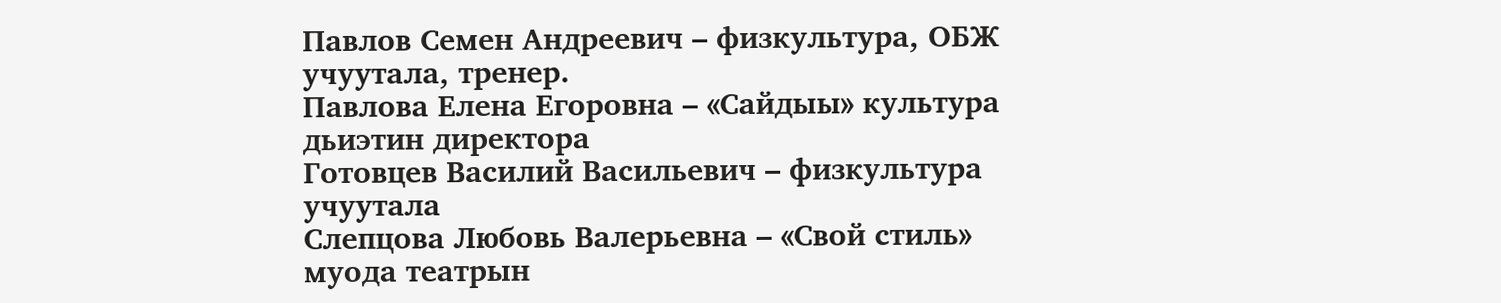Павлов Семен Андреевич – физкультура, ОБЖ учуутала, тренер.
Павлова Елена Егоровна – «Сайдыы» культура дьиэтин директора
Готовцев Василий Васильевич – физкультура учуутала
Слепцова Любовь Валерьевна – «Свой стиль» муода театрын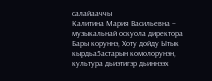салайааччы
Калитина Мария Васильевна – музыкальнай оскуола директора
Бары коруннэ, Хоту дойду Ытык кырдьа5астарын комолорунэн, культура дьиэтигэр дьиннээх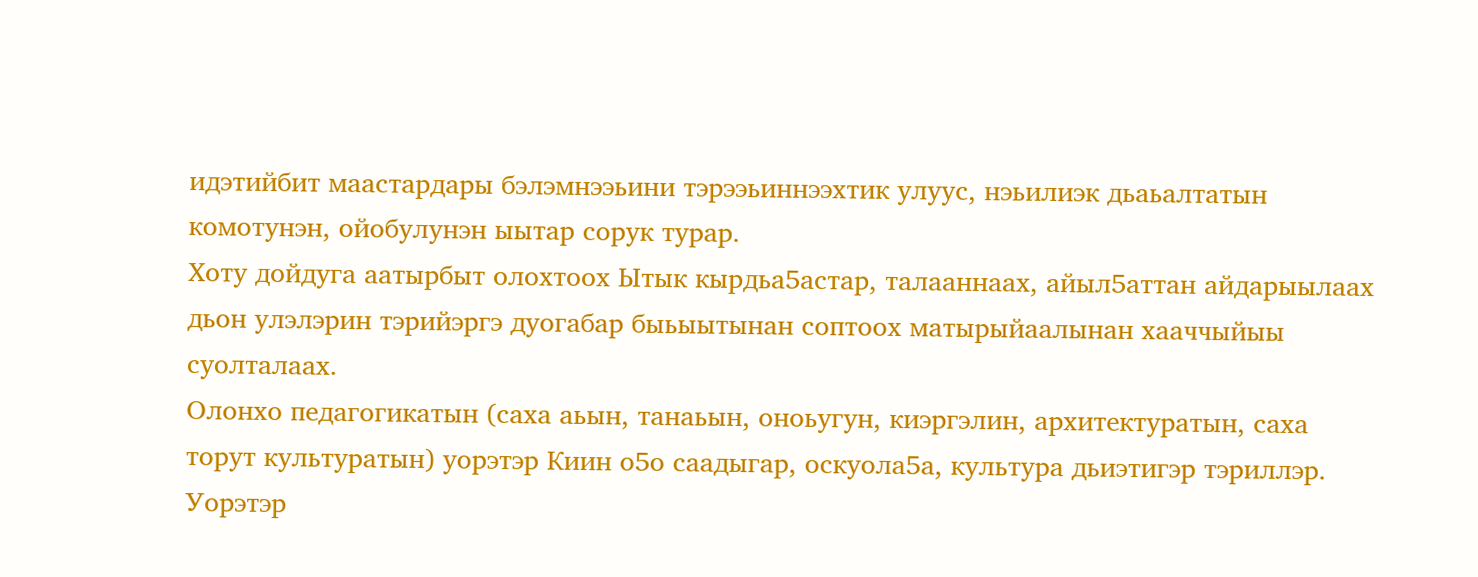идэтийбит маастардары бэлэмнээьини тэрээьиннээхтик улуус, нэьилиэк дьаьалтатын комотунэн, ойобулунэн ыытар сорук турар.
Хоту дойдуга аатырбыт олохтоох Ытык кырдьа5астар, талааннаах, айыл5аттан айдарыылаах дьон улэлэрин тэрийэргэ дуогабар быьыытынан соптоох матырыйаалынан хааччыйыы суолталаах.
Олонхо педагогикатын (саха аьын, танаьын, оноьугун, киэргэлин, архитектуратын, саха торут культуратын) уорэтэр Киин о5о саадыгар, оскуола5а, культура дьиэтигэр тэриллэр.
Уорэтэр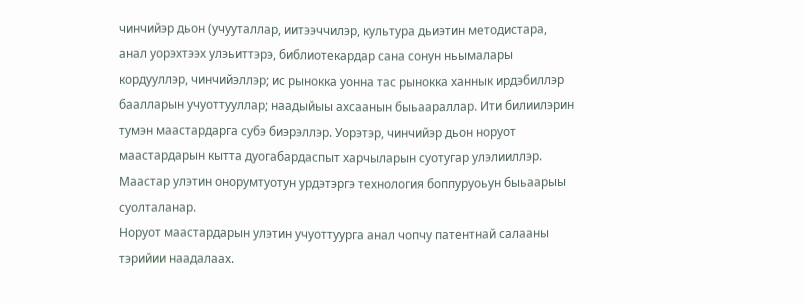чинчийэр дьон (учууталлар, иитээччилэр, культура дьиэтин методистара, анал уорэхтээх улэьиттэрэ, библиотекардар сана сонун ньымалары кордууллэр, чинчийэллэр; ис рынокка уонна тас рынокка ханнык ирдэбиллэр баалларын учуоттууллар; наадыйыы ахсаанын быьаараллар. Ити билиилэрин тумэн маастардарга субэ биэрэллэр. Уорэтэр, чинчийэр дьон норуот маастардарын кытта дуогабардаспыт харчыларын суотугар улэлииллэр.
Маастар улэтин онорумтуотун урдэтэргэ технология боппуруоьун быьаарыы суолталанар.
Норуот маастардарын улэтин учуоттуурга анал чопчу патентнай салааны тэрийии наадалаах.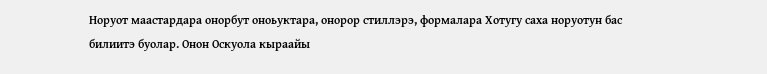Норуот маастардара онорбут оноьуктара, онорор стиллэрэ, формалара Хотугу саха норуотун бас билиитэ буолар. Онон Оскуола кыраайы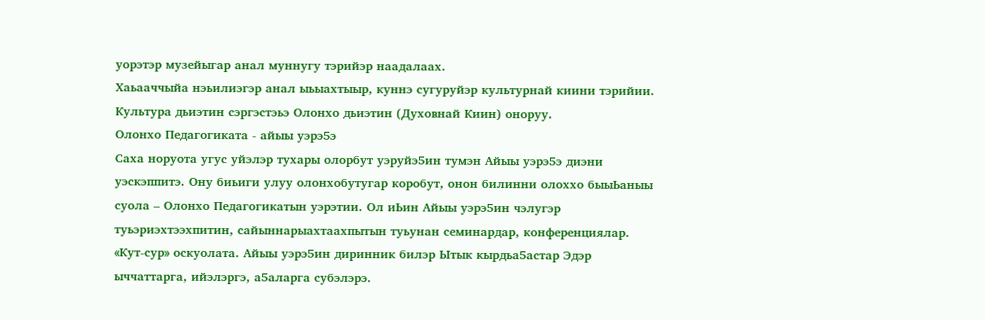уорэтэр музейыгар анал муннугу тэрийэр наадалаах.
Хаьааччыйа нэьилиэгэр анал ыьыахтыыр, куннэ сугуруйэр культурнай киини тэрийии.
Культура дьиэтин сэргэстэьэ Олонхо дьиэтин (Духовнай Киин) оноруу.
Олонхо Педагогиката - айыы уэрэ5э
Саха норуота угус уйэлэр тухары олорбут уэруйэ5ин тумэн Айыы уэрэ5э диэни уэскэппитэ. Ону биьиги улуу олонхобутугар коробут, онон билинни олоххо быыЬаныы суола – Олонхо Педагогикатын уэрэтии. Ол иЬин Айыы уэрэ5ин чэлугэр туьэриэхтээхпитин, сайыннарыахтаахпытын туьунан семинардар, конференциялар.
«Кут-сур» оскуолата. Айыы уэрэ5ин диринник билэр Ытык кырдьа5астар Эдэр ыччаттарга, ийэлэргэ, а5аларга субэлэрэ.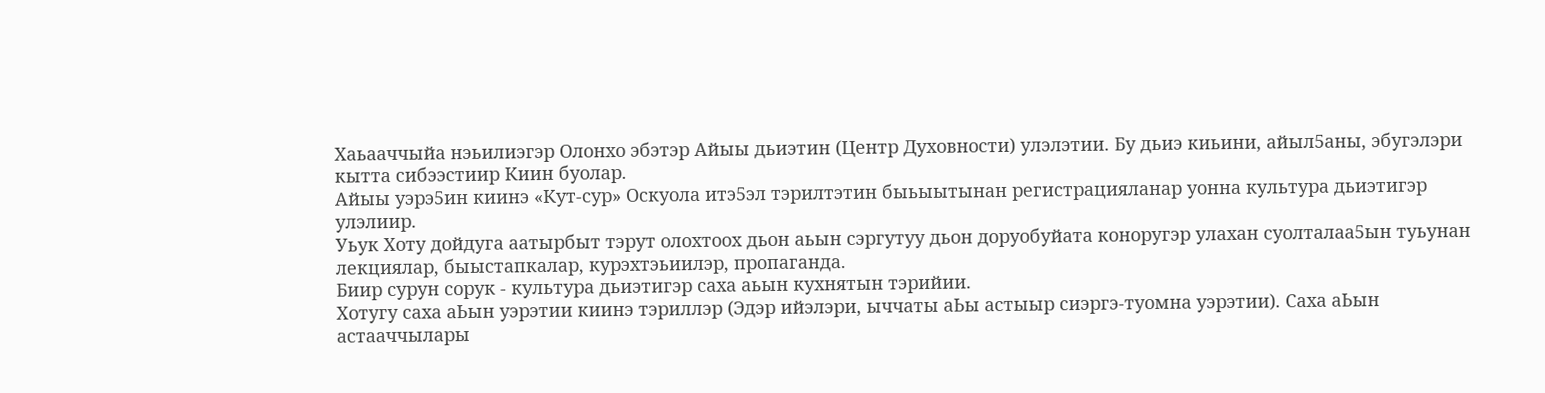Хаьааччыйа нэьилиэгэр Олонхо эбэтэр Айыы дьиэтин (Центр Духовности) улэлэтии. Бу дьиэ киьини, айыл5аны, эбугэлэри кытта сибээстиир Киин буолар.
Айыы уэрэ5ин киинэ «Кут-сур» Оскуола итэ5эл тэрилтэтин быьыытынан регистрацияланар уонна культура дьиэтигэр улэлиир.
Уьук Хоту дойдуга аатырбыт тэрут олохтоох дьон аьын сэргутуу дьон доруобуйата коноругэр улахан суолталаа5ын туьунан лекциялар, быыстапкалар, курэхтэьиилэр, пропаганда.
Биир сурун сорук - культура дьиэтигэр саха аьын кухнятын тэрийии.
Хотугу саха аЬын уэрэтии киинэ тэриллэр (Эдэр ийэлэри, ыччаты аЬы астыыр сиэргэ-туомна уэрэтии). Саха аЬын астааччылары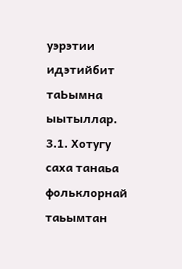уэрэтии идэтийбит таЬымна ыытыллар.
3.1. Хотугу саха танаьа фольклорнай таьымтан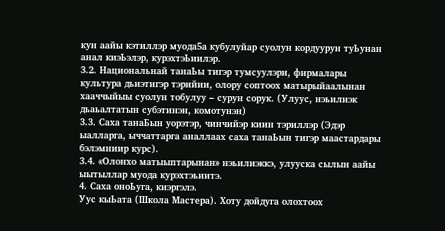кун аайы кэтиллэр муода5а кубулуйар суолун кордуурун туЬунан анал киэЬэлэр, курэхтэЬиилэр.
3.2. Национальнай танаЬы тигэр тумсуулэри, фирмалары культура дьиэтигэр тэрийии, олору соптоох матырыйаалынан хааччыйыы суолун тобулуу – сурун сорук. (Улуус, нэьилиэк дьаьалтатын субэтинэн, комотунэн)
3.3. Саха танаБын уорэтэр, чинчийэр киин тэриллэр (Эдэр ыалларга, ыччаттарга аналлаах саха танаЬын тигэр маастардары бэлэмниир курс).
3.4. «Олонхо матыыптарынан» нэьилиэккэ, улууска сылын аайы ыытыллар муода курэхтэьиитэ.
4. Саха оноЬуга, киэргэлэ.
Уус кыЬата (Школа Мастера). Хоту дойдуга олохтоох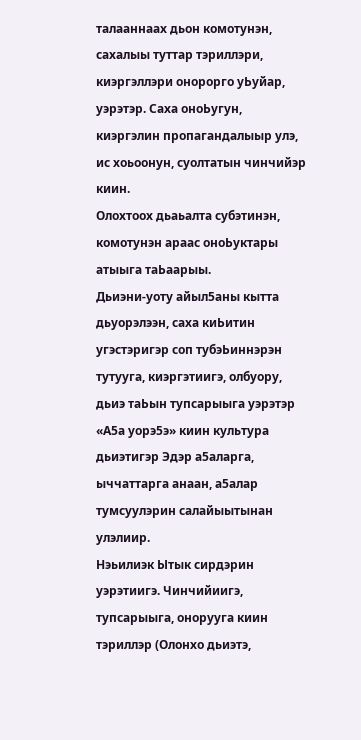талааннаах дьон комотунэн, сахалыы туттар тэриллэри, киэргэллэри онорорго уЬуйар, уэрэтэр. Саха оноЬугун, киэргэлин пропагандалыыр улэ, ис хоьоонун, суолтатын чинчийэр киин.
Олохтоох дьаьалта субэтинэн, комотунэн араас оноЬуктары атыыга таЬаарыы.
Дьиэни-уоту айыл5аны кытта дьуорэлээн, саха киЬитин угэстэригэр соп тубэЬиннэрэн тутууга, киэргэтиигэ, олбуору, дьиэ таЬын тупсарыыга уэрэтэр «А5а уорэ5э» киин культура дьиэтигэр Эдэр а5аларга, ыччаттарга анаан, а5алар тумсуулэрин салайыытынан улэлиир.
Нэьилиэк Ытык сирдэрин уэрэтиигэ. Чинчийиигэ, тупсарыыга, онорууга киин тэриллэр (Олонхо дьиэтэ,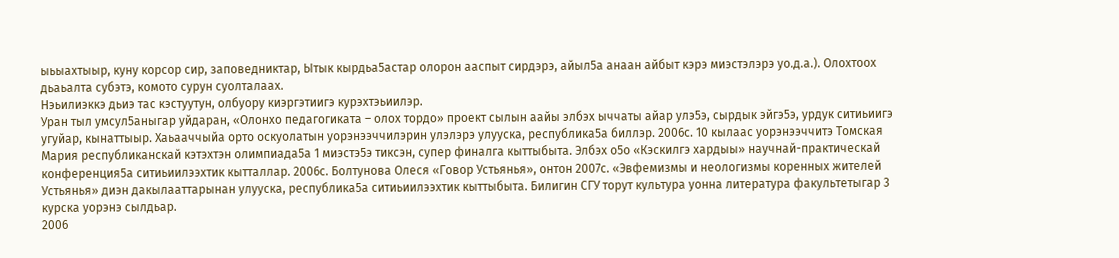ыьыахтыыр, куну корсор сир, заповедниктар, Ытык кырдьа5астар олорон ааспыт сирдэрэ, айыл5а анаан айбыт кэрэ миэстэлэрэ уо.д.а.). Олохтоох дьаьалта субэтэ, комото сурун суолталаах.
Нэьилиэккэ дьиэ тас кэстуутун, олбуору киэргэтиигэ курэхтэьиилэр.
Уран тыл умсул5аныгар уйдаран, «Олонхо педагогиката – олох тордо» проект сылын аайы элбэх ыччаты айар улэ5э, сырдык эйгэ5э, урдук ситиьиигэ угуйар, кынаттыыр. Хаьааччыйа орто оскуолатын уорэнээччилэрин улэлэрэ улууска, республика5а биллэр. 2006с. 10 кылаас уорэнээччитэ Томская Мария республиканскай кэтэхтэн олимпиада5а 1 миэстэ5э тиксэн, супер финалга кыттыбыта. Элбэх о5о «Кэскилгэ хардыы» научнай-практическай конференция5а ситиьиилээхтик кытталлар. 2006с. Болтунова Олеся «Говор Устьянья», онтон 2007с. «Эвфемизмы и неологизмы коренных жителей Устьянья» диэн дакылааттарынан улууска, республика5а ситиьиилээхтик кыттыбыта. Билигин СГУ торут культура уонна литература факультетыгар 3 курска уорэнэ сылдьар.
2006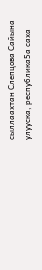сыллаахтан Слепцова Сайына улууска, республика5а саха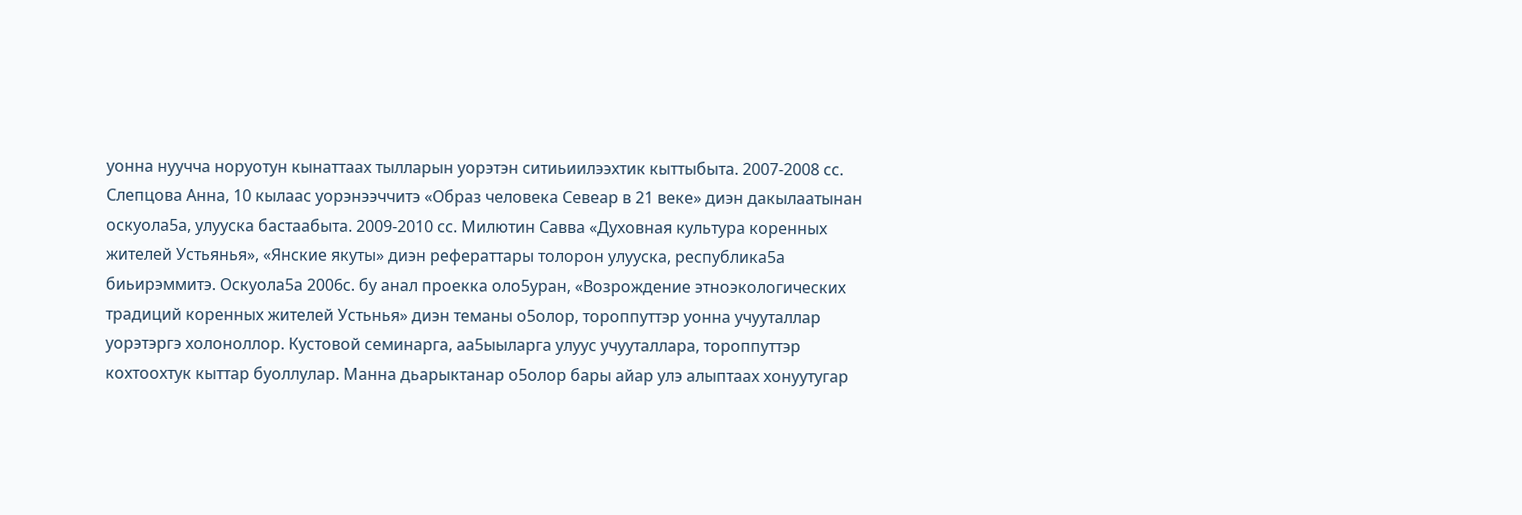уонна нуучча норуотун кынаттаах тылларын уорэтэн ситиьиилээхтик кыттыбыта. 2007-2008 сс. Слепцова Анна, 10 кылаас уорэнээччитэ «Образ человека Севеар в 21 веке» диэн дакылаатынан оскуола5а, улууска бастаабыта. 2009-2010 сс. Милютин Савва «Духовная культура коренных жителей Устьянья», «Янские якуты» диэн рефераттары толорон улууска, республика5а биьирэммитэ. Оскуола5а 2006с. бу анал проекка оло5уран, «Возрождение этноэкологических традиций коренных жителей Устьнья» диэн теманы о5олор, тороппуттэр уонна учууталлар уорэтэргэ холоноллор. Кустовой семинарга, аа5ыыларга улуус учууталлара, тороппуттэр кохтоохтук кыттар буоллулар. Манна дьарыктанар о5олор бары айар улэ алыптаах хонуутугар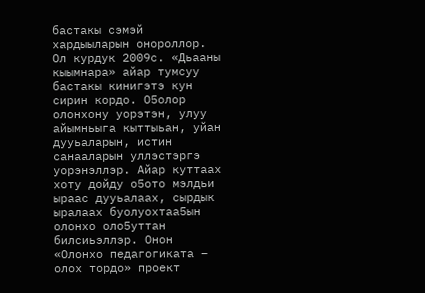бастакы сэмэй хардыыларын онороллор. Ол курдук 2009с. «Дьааны кыымнара» айар тумсуу бастакы кинигэтэ кун сирин кордо. О5олор олонхону уорэтэн, улуу айымньыга кыттыьан, уйан дууьаларын, истин санааларын уллэстэргэ уорэнэллэр. Айар куттаах хоту дойду о5ото мэлдьи ыраас дууьалаах, сырдык ыралаах буолуохтаа5ын олонхо оло5уттан билсиьэллэр. Онон «Олонхо педагогиката – олох тордо» проект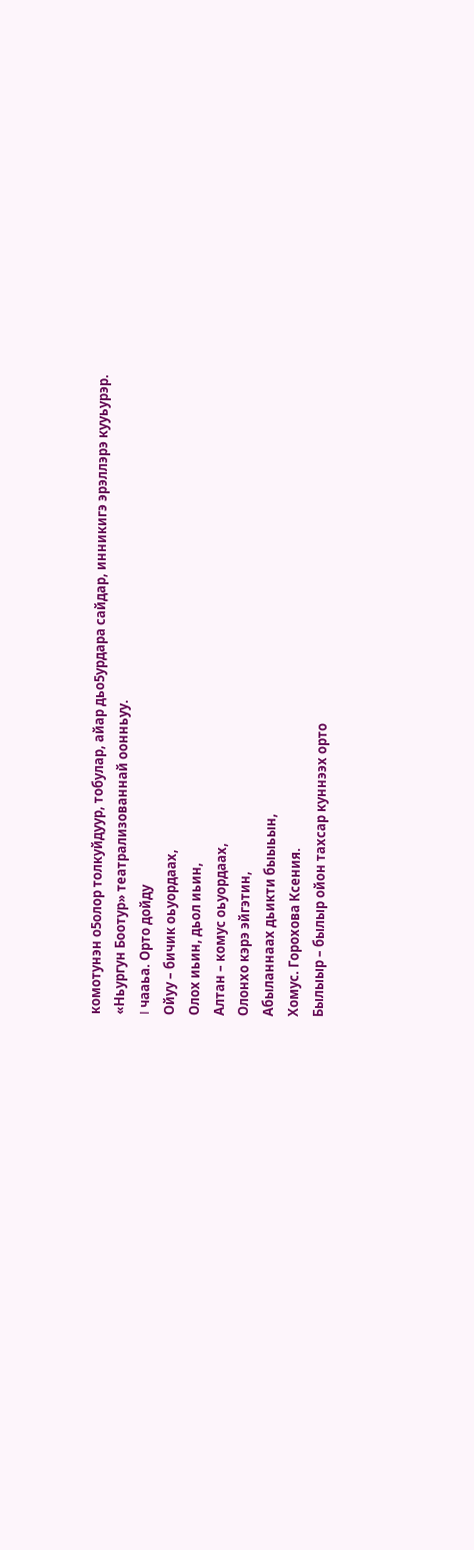комотунэн о5олор толкуйдуур, тобулар, айар дьо5урдара сайдар, инникигэ эрэллэрэ кууьурэр.
«Ньургун Боотур» театрализованнай оонньуу.
I чааьа. Орто дойду
Ойуу – бичик оьуордаах,
Олох иьин, дьол иьин,
Алтан – комус оьуордаах,
Олонхо кэрэ эйгэтин,
Абыланнаах дьикти быыьын,
Хомус. Горохова Ксения.
Былыыр – былыр ойон тахсар куннээх орто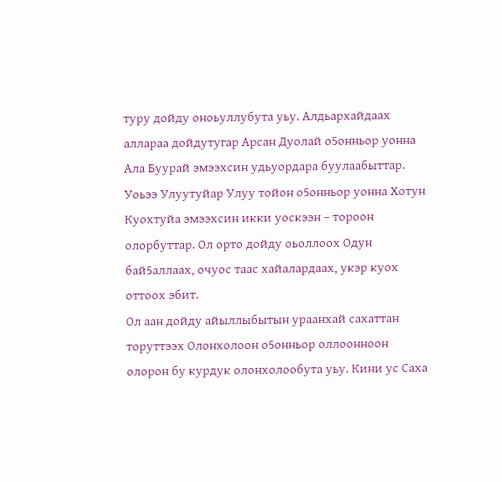туру дойду оноьуллубута уьу. Алдьархайдаах аллараа дойдутугар Арсан Дуолай о5онньор уонна Ала Буурай эмээхсин удьуордара буулаабыттар. Уоьээ Улуутуйар Улуу тойон о5онньор уонна Хотун Куохтуйа эмээхсин икки уоскээн – тороон олорбуттар. Ол орто дойду оьоллоох Одун бай5аллаах, очуос таас хайалардаах, укэр куох оттоох эбит.
Ол аан дойду айыллыбытын ураанхай сахаттан торуттээх Олонхолоон о5онньор оллоонноон олорон бу курдук олонхолообута уьу. Кини ус Саха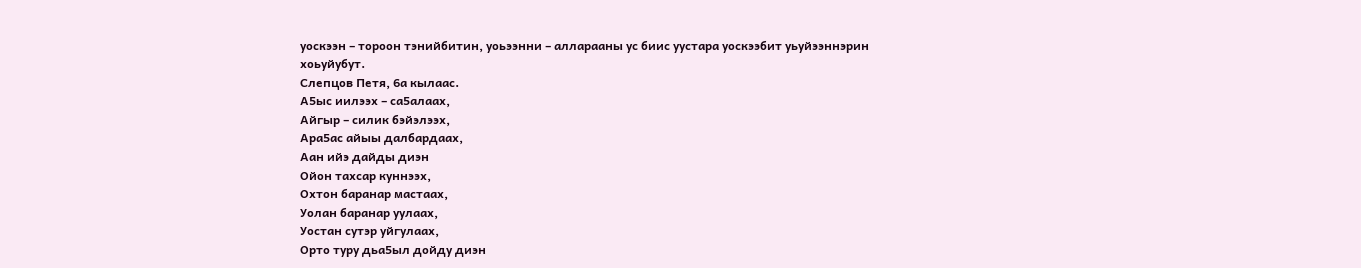уоскээн – тороон тэнийбитин, уоьээнни – алларааны ус биис уустара уоскээбит уьуйээннэрин хоьуйубут.
Слепцов Петя, 6а кылаас.
А5ыс иилээх – са5алаах,
Айгыр – силик бэйэлээх,
Ара5ас айыы далбардаах,
Аан ийэ дайды диэн
Ойон тахсар куннээх,
Охтон баранар мастаах,
Уолан баранар уулаах,
Уостан сутэр уйгулаах,
Орто туру дьа5ыл дойду диэн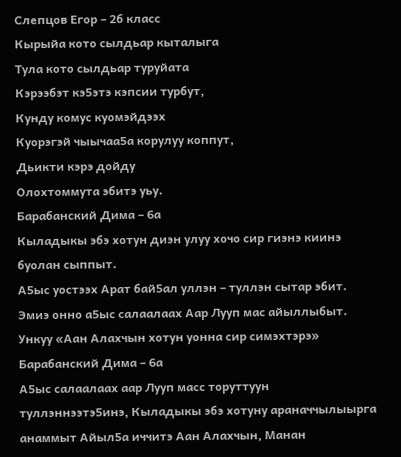Слепцов Егор – 2б класс
Кырыйа кото сылдьар кыталыга
Тула кото сылдьар туруйата
Кэрээбэт кэ5этэ кэпсии турбут,
Кунду комус куомэйдээх
Куорэгэй чыычаа5а корулуу коппут,
Дьикти кэрэ дойду
Олохтоммута эбитэ уьу.
Барабанский Дима – 6а
Кыладыкы эбэ хотун диэн улуу хочо сир гиэнэ киинэ буолан сыппыт.
А5ыс уостээх Арат бай5ал уллэн – туллэн сытар эбит. Эмиэ онно а5ыс салаалаах Аар Лууп мас айыллыбыт.
Ункуу «Аан Алахчын хотун уонна сир симэхтэрэ»
Барабанский Дима – 6а
А5ыс салаалаах аар Лууп масс торуттуун туллэннээтэ5инэ, Кыладыкы эбэ хотуну араначчылыырга анаммыт Айыл5а иччитэ Аан Алахчын, Манан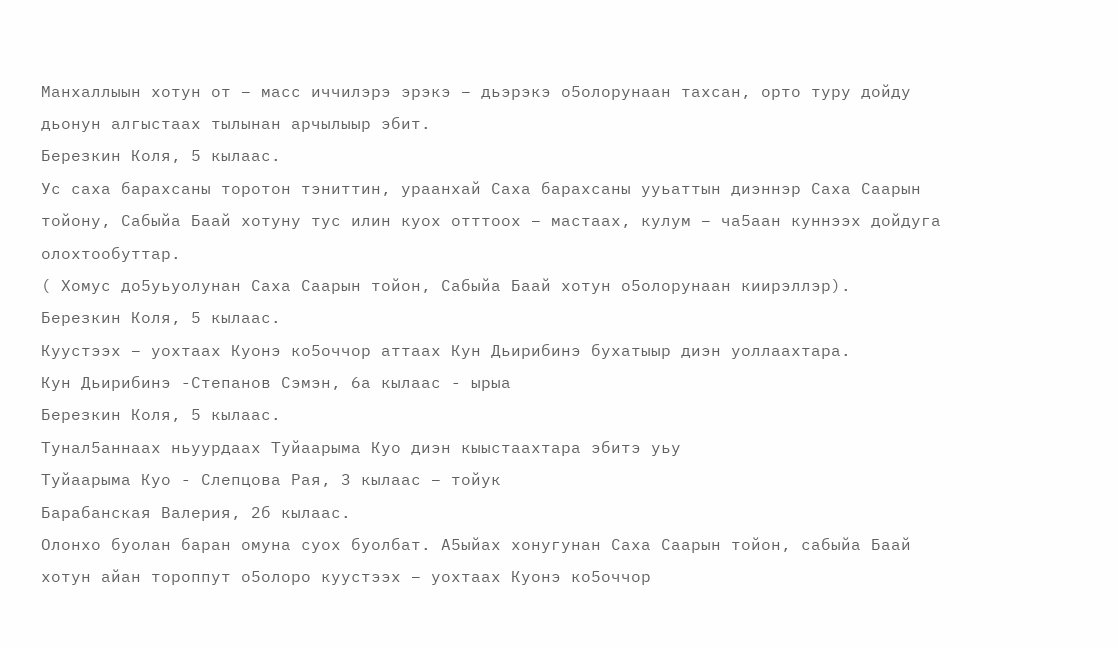Манхаллыын хотун от – масс иччилэрэ эрэкэ – дьэрэкэ о5олорунаан тахсан, орто туру дойду дьонун алгыстаах тылынан арчылыыр эбит.
Березкин Коля, 5 кылаас.
Ус саха барахсаны торотон тэниттин, ураанхай Саха барахсаны ууьаттын диэннэр Саха Саарын тойону, Сабыйа Баай хотуну тус илин куох отттоох – мастаах, кулум – ча5аан куннээх дойдуга олохтообуттар.
( Хомус до5уьуолунан Саха Саарын тойон, Сабыйа Баай хотун о5олорунаан киирэллэр).
Березкин Коля, 5 кылаас.
Куустээх – уохтаах Куонэ ко5оччор аттаах Кун Дьирибинэ бухатыыр диэн уоллаахтара.
Кун Дьирибинэ -Степанов Сэмэн, 6а кылаас - ырыа
Березкин Коля, 5 кылаас.
Тунал5аннаах ньуурдаах Туйаарыма Куо диэн кыыстаахтара эбитэ уьу
Туйаарыма Куо - Слепцова Рая, 3 кылаас – тойук
Барабанская Валерия, 2б кылаас.
Олонхо буолан баран омуна суох буолбат. А5ыйах хонугунан Саха Саарын тойон, сабыйа Баай хотун айан тороппут о5олоро куустээх – уохтаах Куонэ ко5оччор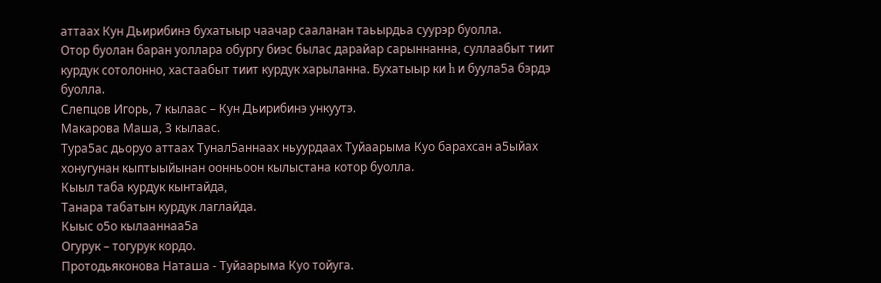аттаах Кун Дьирибинэ бухатыыр чаачар сааланан таьырдьа суурэр буолла.
Отор буолан баран уоллара обургу биэс былас дарайар сарыннанна, суллаабыт тиит курдук сотолонно, хастаабыт тиит курдук харыланна. Бухатыыр ки h и буула5а бэрдэ буолла.
Слепцов Игорь, 7 кылаас – Кун Дьирибинэ ункуутэ.
Макарова Маша, 3 кылаас.
Тура5ас дьоруо аттаах Тунал5аннаах ньуурдаах Туйаарыма Куо барахсан а5ыйах хонугунан кыптыыйынан оонньоон кылыстана котор буолла.
Кыыл таба курдук кынтайда,
Танара табатын курдук лаглайда.
Кыыс о5о кылааннаа5а
Огурук – тогурук кордо.
Протодьяконова Наташа - Туйаарыма Куо тойуга.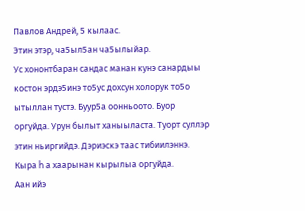Павлов Андрей, 5 кылаас.
Этин этэр, ча5ыл5ан ча5ылыйар.
Ус хононтбаран сандас манан кунэ санардыы костон эрдэ5инэ то5ус дохсун холорук то5о ытыллан тустэ. Буур5а оонньоото. Буор оргуйда. Урун былыт ханыыласта. Туорт суллэр этин ньиргийдэ. Дэриэскэ таас тибиилэннэ. Кыра h а хаарынан кырылыа оргуйда.
Аан ийэ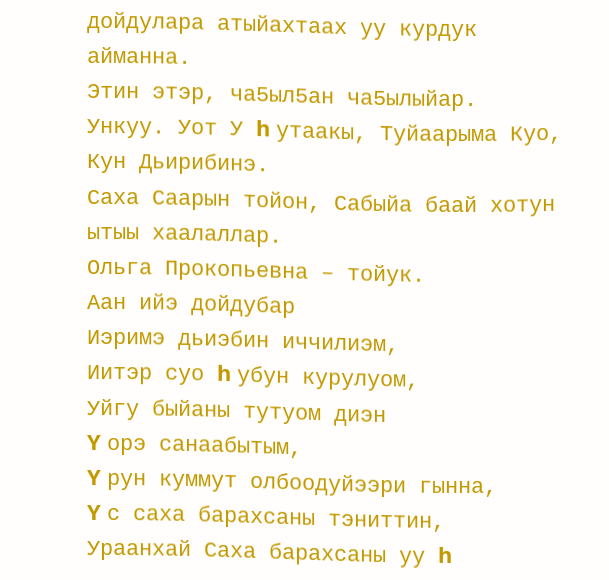дойдулара атыйахтаах уу курдук айманна.
Этин этэр, ча5ыл5ан ча5ылыйар.
Ункуу. Уот У h утаакы, Туйаарыма Куо, Кун Дьирибинэ.
Саха Саарын тойон, Сабыйа баай хотун ытыы хаалаллар.
Ольга Прокопьевна – тойук.
Аан ийэ дойдубар
Иэримэ дьиэбин иччилиэм,
Иитэр суо h убун курулуом,
Уйгу быйаны тутуом диэн
Y орэ санаабытым,
Y рун куммут олбоодуйээри гынна,
Y с саха барахсаны тэниттин,
Ураанхай Саха барахсаны уу h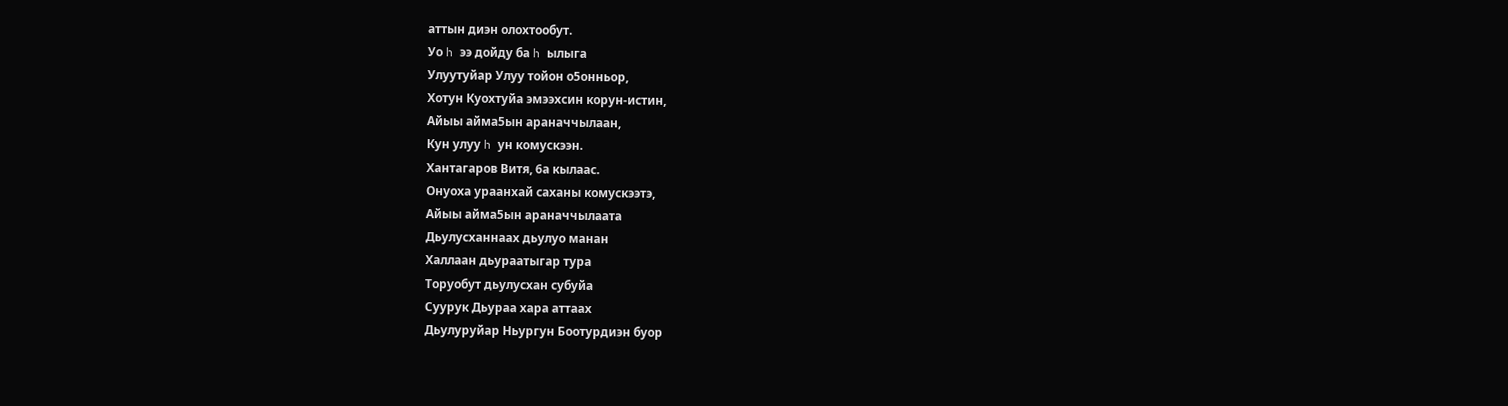аттын диэн олохтообут.
Уо h ээ дойду ба h ылыга
Улуутуйар Улуу тойон о5онньор,
Хотун Куохтуйа эмээхсин корун-истин,
Айыы айма5ын араначчылаан,
Кун улуу h ун комускээн.
Хантагаров Витя, 6а кылаас.
Онуоха ураанхай саханы комускээтэ,
Айыы айма5ын араначчылаата
Дьулусханнаах дьулуо манан
Халлаан дьураатыгар тура
Торуобут дьулусхан субуйа
Суурук Дьураа хара аттаах
Дьулуруйар Ньургун Боотурдиэн буор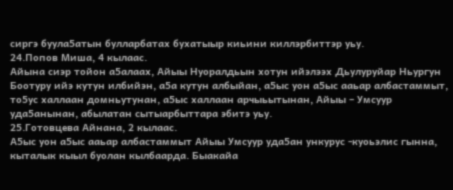сиргэ буула5атын булларбатах бухатыыр киьини киллэрбиттэр уьу.
24.Попов Миша, 4 кылаас.
Айына сиэр тойон а5алаах, Айыы Нуоралдьын хотун ийэлээх Дьулуруйар Ньургун Боотуру ийэ кутун илбийэн, а5а кутун албыйан, а5ыс уон а5ыс ааьар албастаммыт, то5ус халлаан домньутунан, а5ыс халлаан арчыьытынан, Айыы – Умсуур уда5анынан, абылатан сытыарбыттара эбитэ уьу.
25.Готовцева Айнана, 2 кылаас.
А5ыс уон а5ыс ааьар албастаммыт Айыы Умсуур уда5ан ункурус -куоьэлис гынна, кыталык кыыл буолан кылбаарда. Быакайа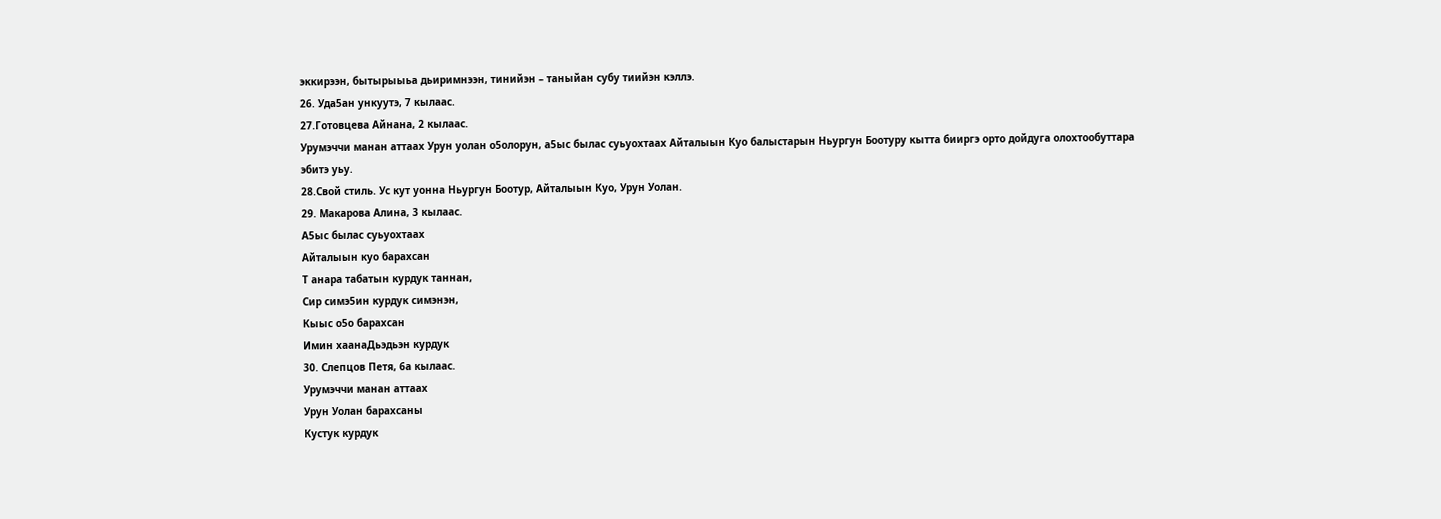эккирээн, бытырыыьа дьиримнээн, тинийэн – таныйан субу тиийэн кэллэ.
26. Уда5ан ункуутэ, 7 кылаас.
27.Готовцева Айнана, 2 кылаас.
Урумэччи манан аттаах Урун уолан о5олорун, а5ыс былас суьуохтаах Айталыын Куо балыстарын Ньургун Боотуру кытта бииргэ орто дойдуга олохтообуттара эбитэ уьу.
28.Свой стиль. Ус кут уонна Ньургун Боотур, Айталыын Куо, Урун Уолан.
29. Макарова Алина, 3 кылаас.
А5ыс былас суьуохтаах
Айталыын куо барахсан
Т анара табатын курдук таннан,
Сир симэ5ин курдук симэнэн,
Кыыс о5о барахсан
Имин хаанаДьэдьэн курдук
30. Слепцов Петя, 6а кылаас.
Урумэччи манан аттаах
Урун Уолан барахсаны
Кустук курдук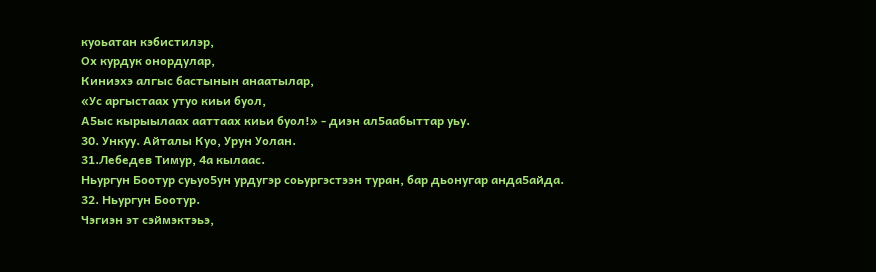куоьатан кэбистилэр,
Ох курдук онордулар,
Киниэхэ алгыс бастынын анаатылар,
«Ус аргыстаах утуо киьи буол,
А5ыс кырыылаах ааттаах киьи буол!» - диэн ал5аабыттар уьу.
30. Ункуу. Айталы Куо, Урун Уолан.
31.Лебедев Тимур, 4а кылаас.
Ньургун Боотур суьуо5ун урдугэр соьургэстээн туран, бар дьонугар анда5айда.
32. Ньургун Боотур.
Чэгиэн эт сэймэктэьэ,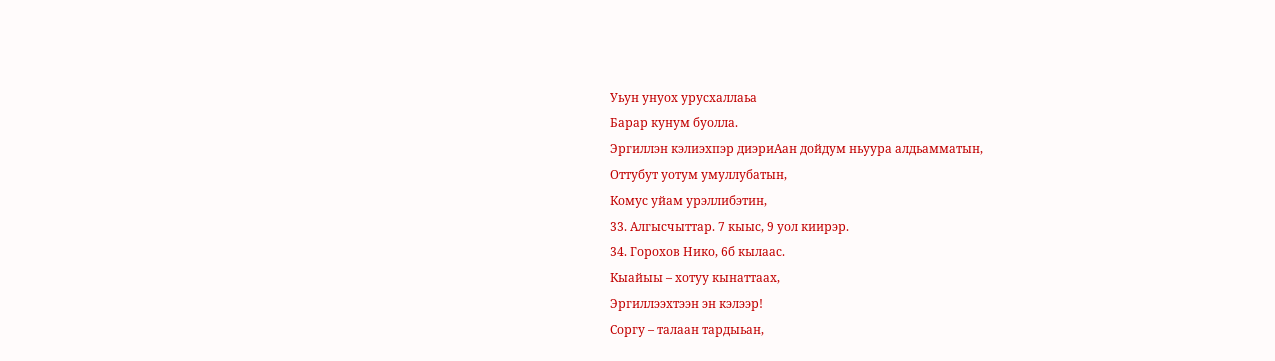Уьун унуох урусхаллаьа
Барар кунум буолла.
Эргиллэн кэлиэхпэр диэриАан дойдум ньуура алдьамматын,
Оттубут уотум умуллубатын,
Комус уйам урэллибэтин,
33. Алгысчыттар. 7 кыыс, 9 уол киирэр.
34. Горохов Нико, 6б кылаас.
Кыайыы – хотуу кынаттаах,
Эргиллээхтээн эн кэлээр!
Соргу – талаан тардыьан,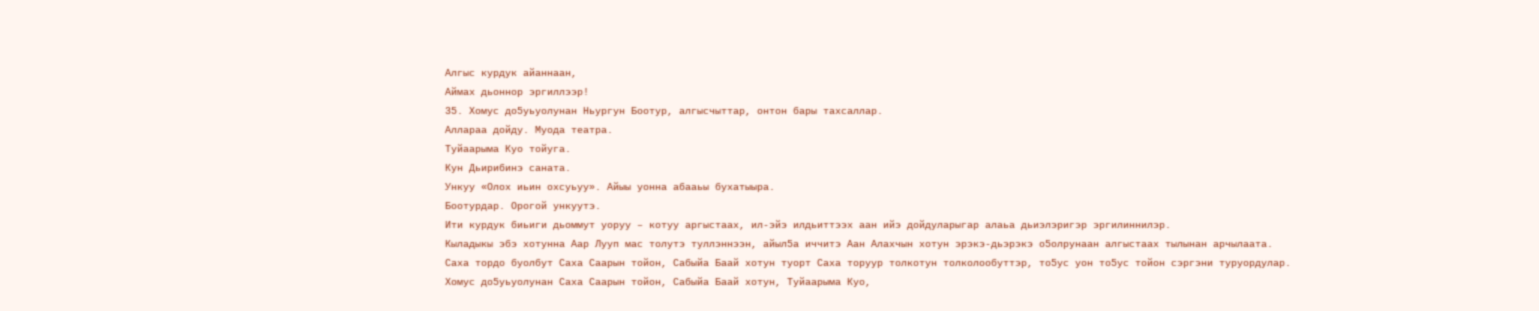Алгыс курдук айаннаан,
Аймах дьоннор эргиллээр!
35. Хомус до5уьуолунан Ньургун Боотур, алгысчыттар, онтон бары тахсаллар.
Аллараа дойду. Муода театра.
Туйаарыма Куо тойуга.
Кун Дьирибинэ саната.
Ункуу «Олох иьин охсуьуу». Айыы уонна абааьы бухатыыра.
Боотурдар. Орогой ункуутэ.
Ити курдук биьиги дьоммут уоруу – котуу аргыстаах, ил-эйэ илдьиттээх аан ийэ дойдуларыгар алаьа дьиэлэригэр эргилиннилэр.
Кыладыкы эбэ хотунна Аар Лууп мас толутэ туллэннээн, айыл5а иччитэ Аан Алахчын хотун эрэкэ-дьэрэкэ о5олрунаан алгыстаах тылынан арчылаата.
Саха тордо буолбут Саха Саарын тойон, Сабыйа Баай хотун туорт Саха торуур толкотун толколообуттэр, то5ус уон то5ус тойон сэргэни туруордулар.
Хомус до5уьуолунан Саха Саарын тойон, Сабыйа Баай хотун, Туйаарыма Куо,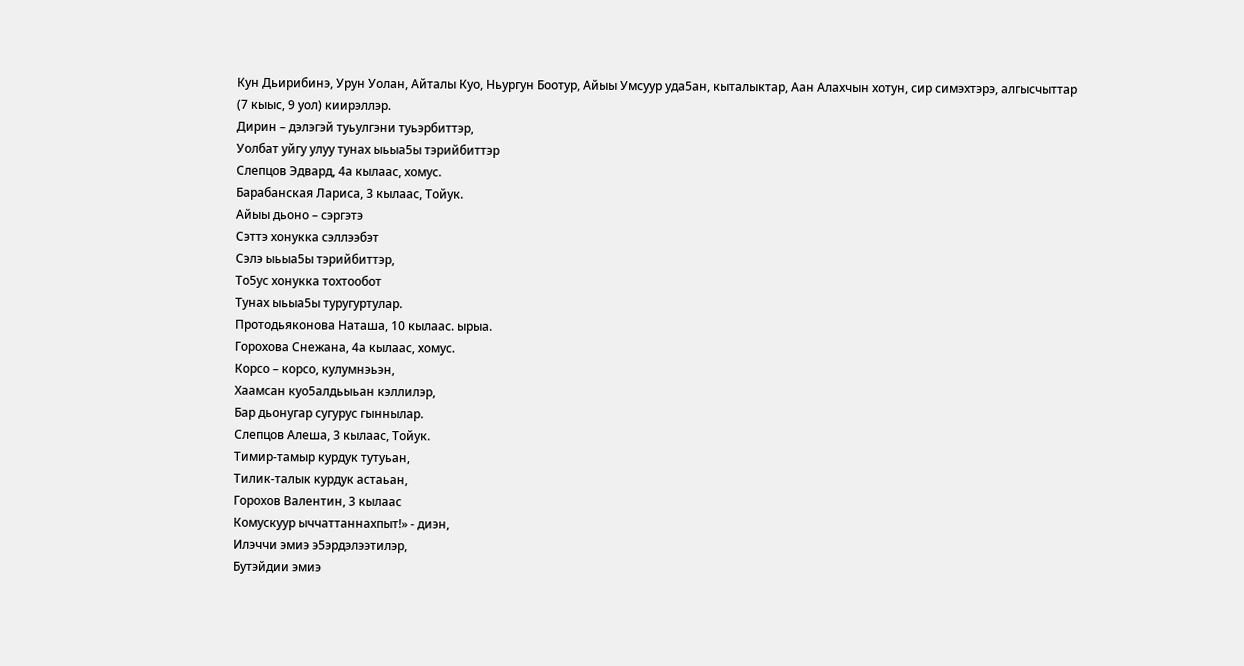Кун Дьирибинэ, Урун Уолан, Айталы Куо, Ньургун Боотур, Айыы Умсуур уда5ан, кыталыктар, Аан Алахчын хотун, сир симэхтэрэ, алгысчыттар (7 кыыс, 9 уол) киирэллэр.
Дирин – дэлэгэй туьулгэни туьэрбиттэр,
Уолбат уйгу улуу тунах ыьыа5ы тэрийбиттэр
Слепцов Эдвард, 4а кылаас, хомус.
Барабанская Лариса, 3 кылаас, Тойук.
Айыы дьоно – сэргэтэ
Сэттэ хонукка сэллээбэт
Сэлэ ыьыа5ы тэрийбиттэр,
То5ус хонукка тохтообот
Тунах ыьыа5ы туругуртулар.
Протодьяконова Наташа, 10 кылаас. ырыа.
Горохова Снежана, 4а кылаас, хомус.
Корсо – корсо, кулумнэьэн,
Хаамсан куо5алдьыьан кэллилэр,
Бар дьонугар сугурус гыннылар.
Слепцов Алеша, 3 кылаас, Тойук.
Тимир-тамыр курдук тутуьан,
Тилик-талык курдук астаьан,
Горохов Валентин, 3 кылаас
Комускуур ыччаттаннахпыт!» - диэн,
Илэччи эмиэ э5эрдэлээтилэр,
Бутэйдии эмиэ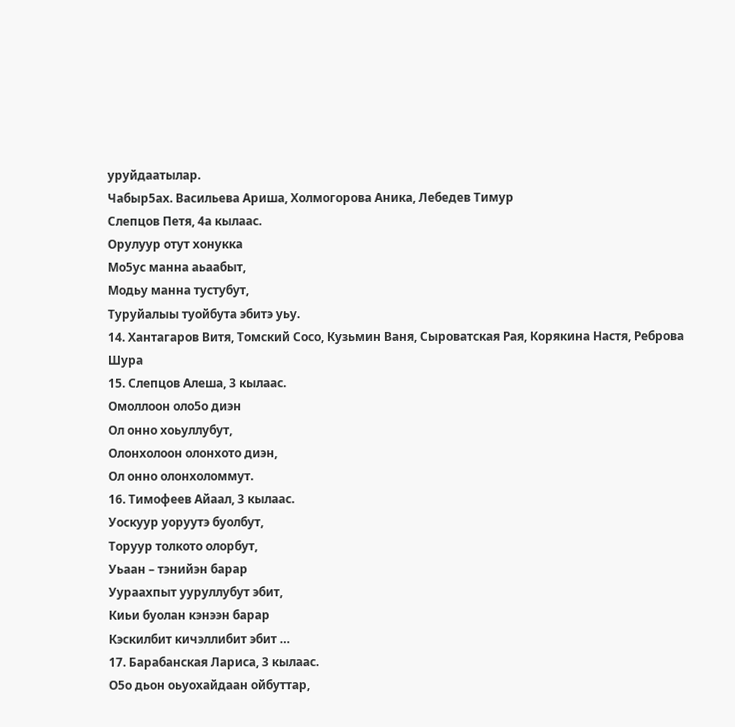уруйдаатылар.
Чабыр5ах. Васильева Ариша, Холмогорова Аника, Лебедев Тимур
Слепцов Петя, 4а кылаас.
Орулуур отут хонукка
Мо5ус манна аьаабыт,
Модьу манна тустубут,
Туруйалыы туойбута эбитэ уьу.
14. Хантагаров Витя, Томский Сосо, Кузьмин Ваня, Сыроватская Рая, Корякина Настя, Реброва Шура
15. Слепцов Алеша, 3 кылаас.
Омоллоон оло5о диэн
Ол онно хоьуллубут,
Олонхолоон олонхото диэн,
Ол онно олонхоломмут.
16. Тимофеев Айаал, 3 кылаас.
Уоскуур уоруутэ буолбут,
Торуур толкото олорбут,
Уьаан – тэнийэн барар
Уураахпыт ууруллубут эбит,
Киьи буолан кэнээн барар
Кэскилбит кичэллибит эбит …
17. Барабанская Лариса, 3 кылаас.
О5о дьон оьуохайдаан ойбуттар,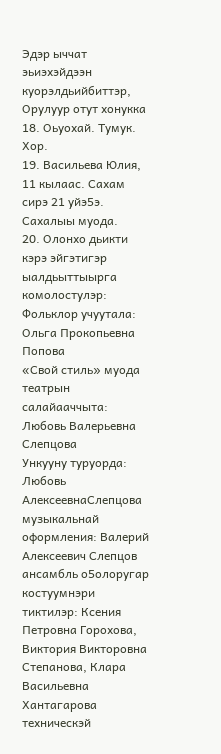Эдэр ыччат эьиэхэйдээн куорэлдьийбиттэр,
Орулуур отут хонукка
18. Оьуохай. Тумук. Хор.
19. Васильева Юлия, 11 кылаас. Сахам сирэ 21 уйэ5э. Сахалыы муода.
20. Олонхо дьикти кэрэ эйгэтигэр ыалдьыттыырга комолостулэр:
Фольклор учуутала: Ольга Прокопьевна Попова
«Свой стиль» муода театрын салайааччыта: Любовь Валерьевна Слепцова
Ункууну туруорда: Любовь АлексеевнаСлепцова музыкальнай оформления: Валерий Алексеевич Слепцов ансамбль о5олоругар костуумнэри тиктилэр: Ксения Петровна Горохова, Виктория Викторовна Степанова, Клара Васильевна Хантагарова
техническэй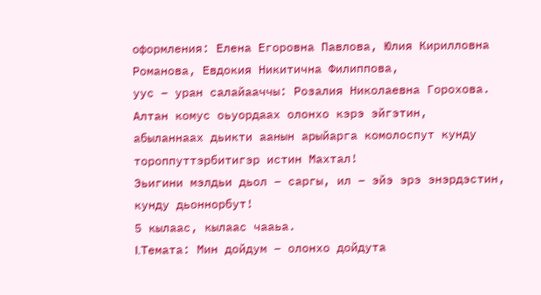оформления: Елена Егоровна Павлова, Юлия Кирилловна Романова, Евдокия Никитична Филиппова,
уус – уран салайааччы: Розалия Николаевна Горохова. Алтан комус оьуордаах олонхо кэрэ эйгэтин,
абыланнаах дьикти аанын арыйарга комолоспут кунду тороппуттэрбитигэр истин Махтал!
Эьигини мэлдьи дьол – саргы, ил – эйэ эрэ энэрдэстин, кунду дьоннорбут!
5 кылаас, кылаас чааьа.
I.Темата: Мин дойдум – олонхо дойдута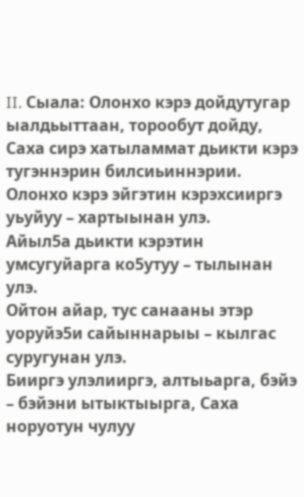II. Сыала: Олонхо кэрэ дойдутугар ыалдьыттаан, торообут дойду, Саха сирэ хатыламмат дьикти кэрэ тугэннэрин билсиьиннэрии.
Олонхо кэрэ эйгэтин кэрэхсииргэ уьуйуу – хартыынан улэ.
Айыл5а дьикти кэрэтин умсугуйарга ко5утуу – тылынан улэ.
Ойтон айар, тус санааны этэр уоруйэ5и сайыннарыы – кылгас суругунан улэ.
Бииргэ улэлииргэ, алтыьарга, бэйэ – бэйэни ытыктыырга, Саха норуотун чулуу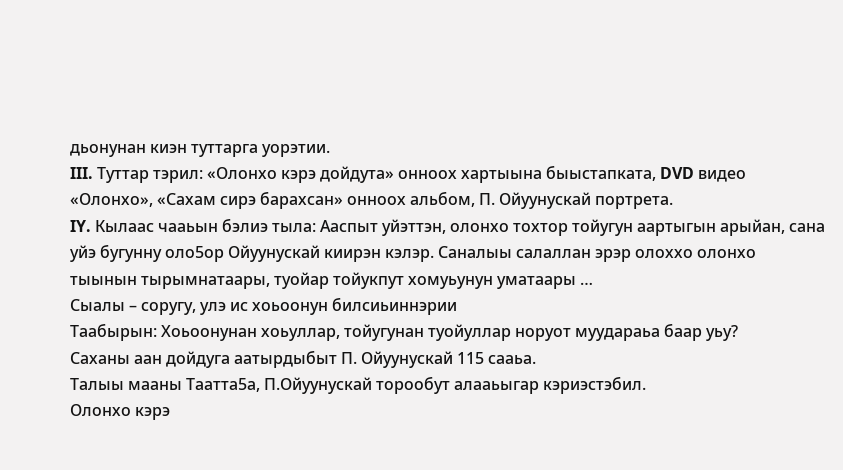дьонунан киэн туттарга уорэтии.
III. Туттар тэрил: «Олонхо кэрэ дойдута» онноох хартыына быыстапката, DVD видео «Олонхо», «Сахам сирэ барахсан» онноох альбом, П. Ойуунускай портрета.
IY. Кылаас чааьын бэлиэ тыла: Ааспыт уйэттэн, олонхо тохтор тойугун аартыгын арыйан, сана уйэ бугунну оло5ор Ойуунускай киирэн кэлэр. Саналыы салаллан эрэр олоххо олонхо тыынын тырымнатаары, туойар тойукпут хомуьунун уматаары …
Сыалы – соругу, улэ ис хоьоонун билсиьиннэрии
Таабырын: Хоьоонунан хоьуллар, тойугунан туойуллар норуот муудараьа баар уьу?
Саханы аан дойдуга аатырдыбыт П. Ойуунускай 115 сааьа.
Талыы мааны Таатта5а, П.Ойуунускай торообут алааьыгар кэриэстэбил.
Олонхо кэрэ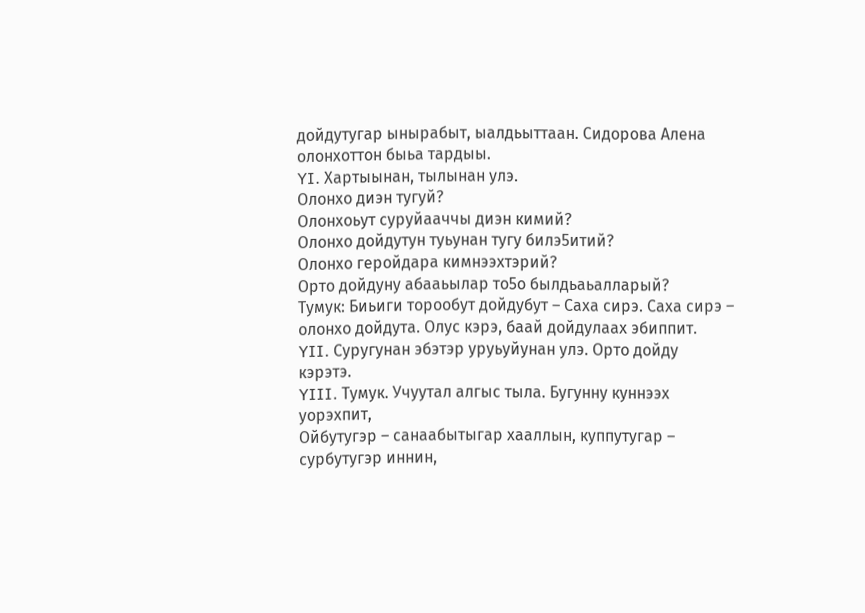дойдутугар ынырабыт, ыалдьыттаан. Сидорова Алена олонхоттон быьа тардыы.
YI. Хартыынан, тылынан улэ.
Олонхо диэн тугуй?
Олонхоьут суруйааччы диэн кимий?
Олонхо дойдутун туьунан тугу билэ5итий?
Олонхо геройдара кимнээхтэрий?
Орто дойдуну абааьылар то5о былдьаьалларый?
Тумук: Биьиги торообут дойдубут – Саха сирэ. Саха сирэ – олонхо дойдута. Олус кэрэ, баай дойдулаах эбиппит.
YII. Суругунан эбэтэр уруьуйунан улэ. Орто дойду кэрэтэ.
YIII. Тумук. Учуутал алгыс тыла. Бугунну куннээх уорэхпит,
Ойбутугэр – санаабытыгар хааллын, куппутугар – сурбутугэр иннин,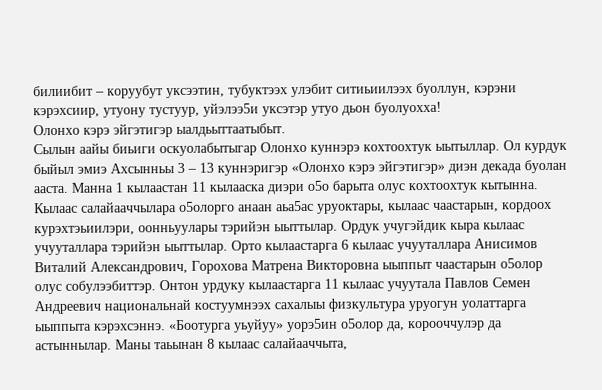билиибит – коруубут уксээтин, тубуктээх улэбит ситиьиилээх буоллун, кэрэни кэрэхсиир, утуону тустуур, уйэлээ5и уксэтэр утуо дьон буолуохха!
Олонхо кэрэ эйгэтигэр ыалдьыттаатыбыт.
Сылын аайы биьиги оскуолабытыгар Олонхо куннэрэ кохтоохтук ыытыллар. Ол курдук быйыл эмиэ Ахсынньы 3 – 13 куннэригэр «Олонхо кэрэ эйгэтигэр» диэн декада буолан ааста. Манна 1 кылаастан 11 кылааска диэри о5о барыта олус кохтоохтук кытынна. Кылаас салайааччылара о5олорго анаан аьа5ас уруоктары, кылаас чаастарын, кордоох курэхтэьиилэри, оонньуулары тэрийэн ыыттылар. Ордук учугэйдик кыра кылаас учууталлара тэрийэн ыыттылар. Орто кылаастарга 6 кылаас учууталлара Анисимов Виталий Александрович, Горохова Матрена Викторовна ыыппыт чаастарын о5олор олус собулээбиттэр. Онтон урдуку кылаастарга 11 кылаас учуутала Павлов Семен Андреевич национальнай костуумнээх сахалыы физкультура уруогун уолаттарга ыыппыта кэрэхсэннэ. «Боотурга уьуйуу» уорэ5ин о5олор да, корооччулэр да астыннылар. Маны таьынан 8 кылаас салайааччыта,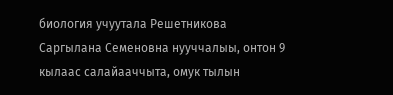биология учуутала Решетникова Саргылана Семеновна нууччалыы, онтон 9 кылаас салайааччыта, омук тылын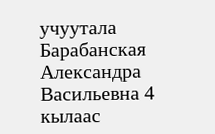учуутала Барабанская Александра Васильевна 4 кылаас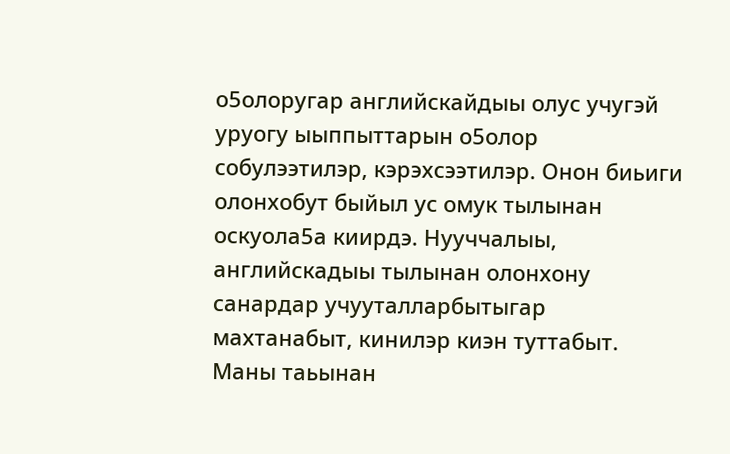о5олоругар английскайдыы олус учугэй уруогу ыыппыттарын о5олор собулээтилэр, кэрэхсээтилэр. Онон биьиги олонхобут быйыл ус омук тылынан оскуола5а киирдэ. Нууччалыы, английскадыы тылынан олонхону санардар учууталларбытыгар махтанабыт, кинилэр киэн туттабыт. Маны таьынан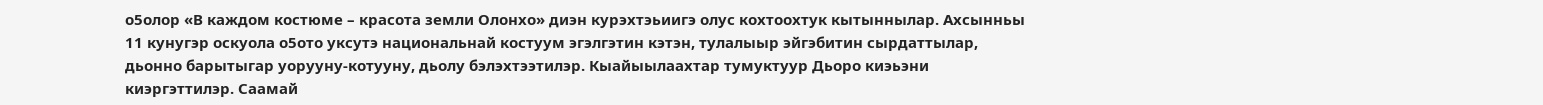о5олор «В каждом костюме – красота земли Олонхо» диэн курэхтэьиигэ олус кохтоохтук кытыннылар. Ахсынньы 11 кунугэр оскуола о5ото уксутэ национальнай костуум эгэлгэтин кэтэн, тулалыыр эйгэбитин сырдаттылар, дьонно барытыгар уорууну-котууну, дьолу бэлэхтээтилэр. Кыайыылаахтар тумуктуур Дьоро киэьэни киэргэттилэр. Саамай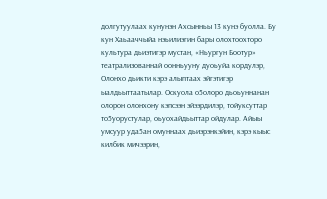долгутуулаах кунунэн Ахсынньы 13 кунэ буолла. Бу кун Хаьааччыйа нэьилиэгин бары олохтоохторо культура дьиэтигэр мустан, «Ньургун Боотур» театрализованнай оонньууну дуоьуйа кордулэр, Олонхо дьикти кэрэ алыптаах эйгэтигэр ыалдьыттаатылар. Оскуола о5олоро дьоьуннанан олорон олонхону кэпсээн эйээрдилэр, тойуксуттар то5уорустулар, оьуохайдьыттар ойдулар. Айыы умсуур уда5ан омуннаах дьиэрэнкэйин, кэрэ кыыс килбик мичээрин,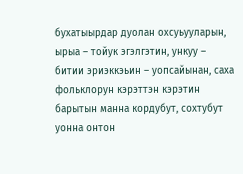бухатыырдар дуолан охсуьууларын, ырыа – тойук эгэлгэтин, ункуу – битии эриэккэьин – уопсайынан, саха фольклорун кэрэттэн кэрэтин барытын манна кордубут, сохтубут уонна онтон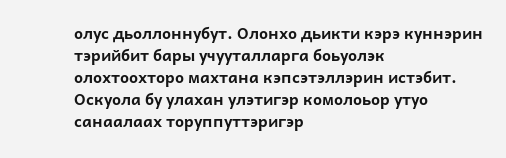олус дьоллоннубут. Олонхо дьикти кэрэ куннэрин тэрийбит бары учууталларга боьуолэк олохтоохторо махтана кэпсэтэллэрин истэбит. Оскуола бу улахан улэтигэр комолоьор утуо санаалаах торуппуттэригэр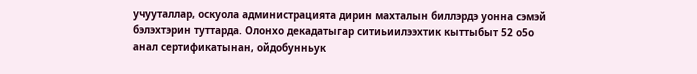учууталлар, оскуола администрацията дирин махталын биллэрдэ уонна сэмэй бэлэхтэрин туттарда. Олонхо декадатыгар ситиьиилээхтик кыттыбыт 52 о5о анал сертификатынан, ойдобунньук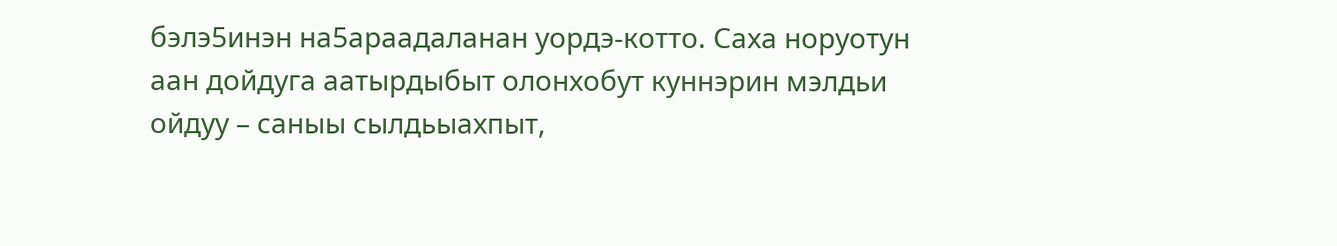бэлэ5инэн на5араадаланан уордэ-котто. Саха норуотун аан дойдуга аатырдыбыт олонхобут куннэрин мэлдьи ойдуу – саныы сылдьыахпыт,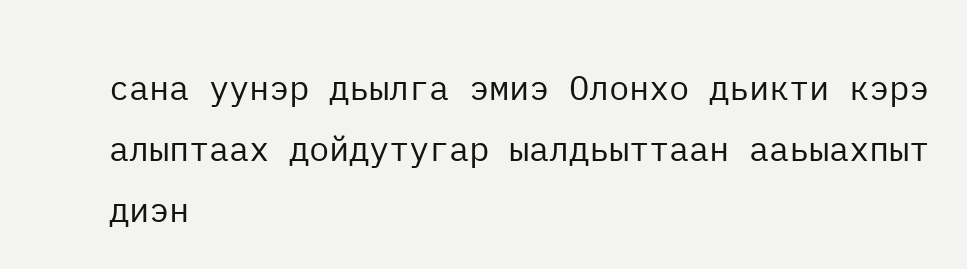сана уунэр дьылга эмиэ Олонхо дьикти кэрэ алыптаах дойдутугар ыалдьыттаан ааьыахпыт диэн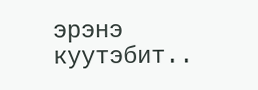эрэнэ куутэбит..